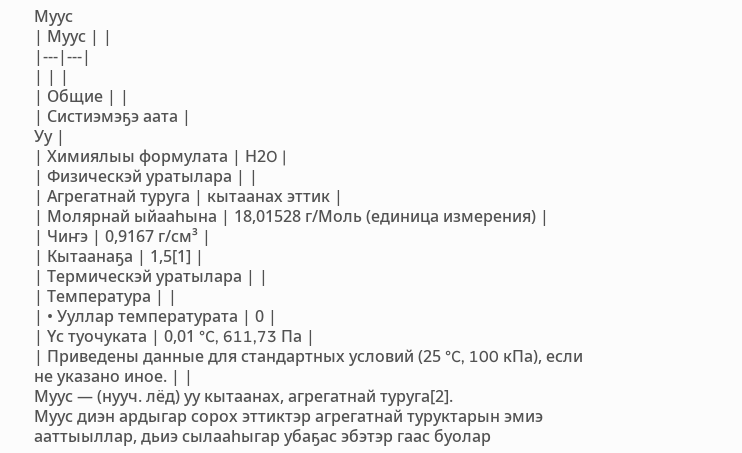Муус
| Муус | |
|---|---|
| | |
| Общие | |
| Систиэмэҕэ аата |
Уу |
| Химиялыы формулата | Н2O |
| Физическэй уратылара | |
| Агрегатнай туруга | кытаанах эттик |
| Молярнай ыйааһына | 18,01528 г/Моль (единица измерения) |
| Чиҥэ | 0,9167 г/см³ |
| Кытаанаҕа | 1,5[1] |
| Термическэй уратылара | |
| Температура | |
| • Ууллар температурата | 0 |
| Үс туочуката | 0,01 °C, 611,73 Па |
| Приведены данные для стандартных условий (25 °C, 100 кПа), если не указано иное. | |
Муус — (нууч. лёд) уу кытаанах, агрегатнай туруга[2].
Муус диэн ардыгар сорох эттиктэр агрегатнай туруктарын эмиэ ааттыыллар, дьиэ сылааһыгар убаҕас эбэтэр гаас буолар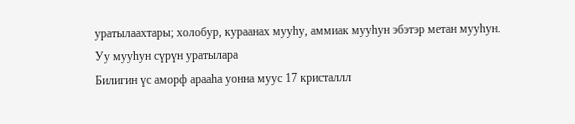уратылаахтары; холобур, кураанах мууһу, аммиак мууһун эбэтэр метан мууһун.
Уу мууһун сүрүн уратылара
Билигин үс аморф арааһа уонна муус 17 кристаллл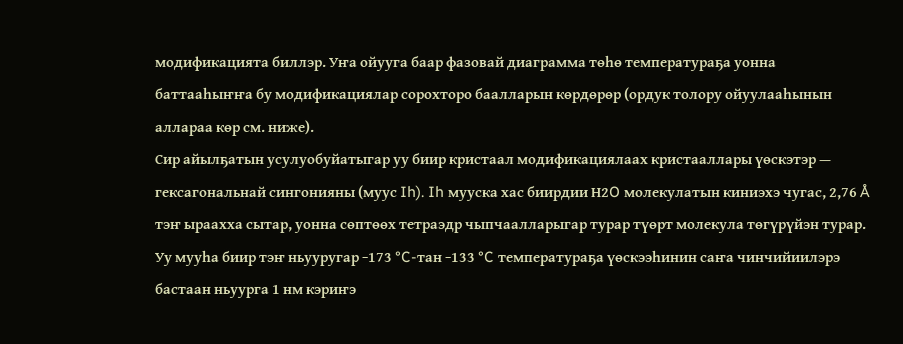модификацията биллэр. Уҥа ойууга баар фазовай диаграмма төһө температураҕа уонна баттааһыҥҥа бу модификациялар сорохторо баалларын көрдөрөр (ордук толору ойуулааһынын аллараа көр см. ниже).
Сир айылҕатын усулуобуйатыгар уу биир кристаал модификациялаах кристааллары үөскэтэр — гексагональнай сингонияны (муус Ih). Ih мууска хас биирдии Н2O молекулатын киниэхэ чугас, 2,76 Å тэҥ ыраахха сытар, уонна сөптөөх тетраэдр чыпчаалларыгар турар түөрт молекула төгүрүйэн турар.
Уу мууһа биир тэҥ ньууругар −173 °C-тан −133 °C температураҕа үөскээһинин саҥа чинчийиилэрэ бастаан ньуурга 1 нм кэриҥэ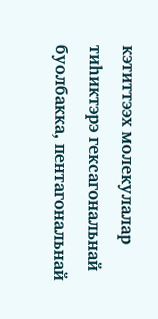кэтиттээх молекулалар тиһиктэрэ гексагональнай буолбакка, пентагональнай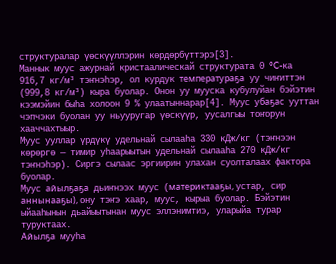структуралар үөскүүллэрин көрдөрбүттэрэ[3].
Маннык муус ажурнай кристаалическай структурата 0 °C-ка 916,7 кг/м³ тэҥнэһэр, ол курдук температураҕа уу чиҥиттэн (999,8 кг/м³) кыра буолар. Онон уу мууска кубулуйан бэйэтин кээмэйин быһа холоон 9 % улаатыннарар[4]. Муус убаҕас ууттан чэпчэки буолан уу ньууругар үөскүүр, уусалгыы тоҥорун хааччахтыыр.
Муус ууллар үрдүкү удельнай сылааһа 330 кДж/кг (тэҥнээн көрөргө — тимир уһаарыытын удельнай сылааһа 270 кДж/кг тэҥнэһэр). Сиргэ сылаас эргиирин улахан суолталаах фактора буолар.
Муус айылҕаҕа дьиҥнээх муус (материктааҕы, устар, сир аннынааҕы), ону тэҥэ хаар, муус, кырыа буолар. Бэйэтин ыйааһынын дьайыытынан муус эллэнимтиэ, уларыйа турар туруктаах.
Айылҕа мууһа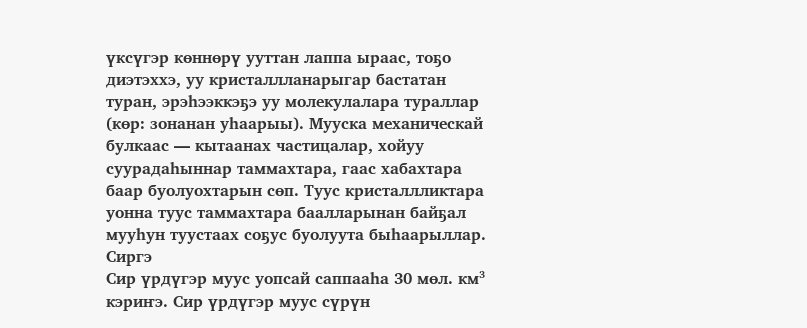үксүгэр көннөрү ууттан лаппа ыраас, тоҕо диэтэххэ, уу кристаллланарыгар бастатан туран, эрэһээккэҕэ уу молекулалара тураллар (көр: зонанан уһаарыы). Мууска механическай булкаас — кытаанах частицалар, хойуу суурадаһыннар таммахтара, гаас хабахтара баар буолуохтарын сөп. Туус кристаллликтара уонна туус таммахтара баалларынан байҕал мууһун туустаах соҕус буолуута быһаарыллар.
Сиргэ
Сир үрдүгэр муус уопсай саппааһа 30 мөл. км³ кэриҥэ. Сир үрдүгэр муус сүрүн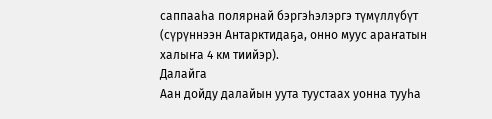саппааһа полярнай бэргэһэлэргэ түмүллүбүт (сүрүннээн Антарктидаҕа, онно муус араҥатын халыҥа 4 км тиийэр).
Далайга
Аан дойду далайын уута туустаах уонна тууһа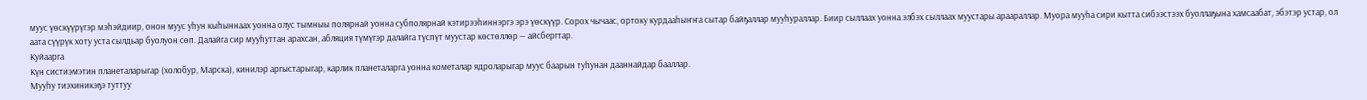муус үөскүүрүгэр мэһэйдиир, онон муус уһун кыһыннаах уонна олус тымныы полярнай уонна субполярнай кэтирээһиннэргэ эрэ үөскүүр. Сорох чычаас, ортоку курдааһыҥҥа сытар байҕаллар мууһураллар. Биир сыллаах уонна элбэх сыллаах муустары араараллар. Муора мууһа сири кытта сибээстээх буоллаҕына хамсаабат, эбэтэр устар, ол аата сүүрүк хоту уста сылдьар буолуон сөп. Далайга сир мууһуттан арахсан, абляция түмүгэр далайга түспүт муустар көстөллөр — айсбергтар.
Куйаарга
Күн систиэмэтин планеталарыгар (холобур, Марска), кинилэр аргыстарыгар, карлик планеталарга уонна кометалар ядроларыгар муус баарын туһунан дааннайдар бааллар.
Мууһу тиэхиникэҕэ туттуу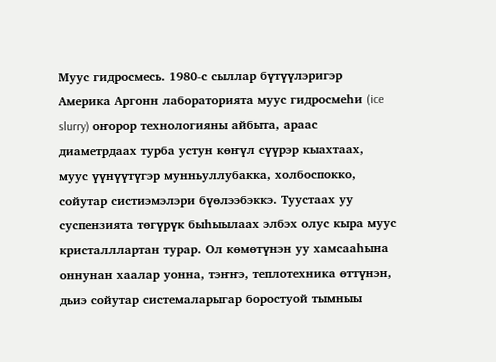Муус гидросмесь. 1980-с сыллар бүтүүлэригэр Америка Аргонн лабораторията муус гидросмеһи (ice slurry) оҥорор технологияны айбыта, араас диаметрдаах турба устун көҥүл сүүрэр кыахтаах, муус үүнүүтүгэр мунньуллубакка, холбоспокко, сойутар систиэмэлэри бүөлээбэккэ. Туустаах уу суспензията төгүрүк быһыылаах элбэх олус кыра муус кристалллартан турар. Ол көмөтүнэн уу хамсааһына оннунан хаалар уонна, тэҥҥэ, теплотехника өттүнэн, дьиэ сойутар системаларыгар боростуой тымныы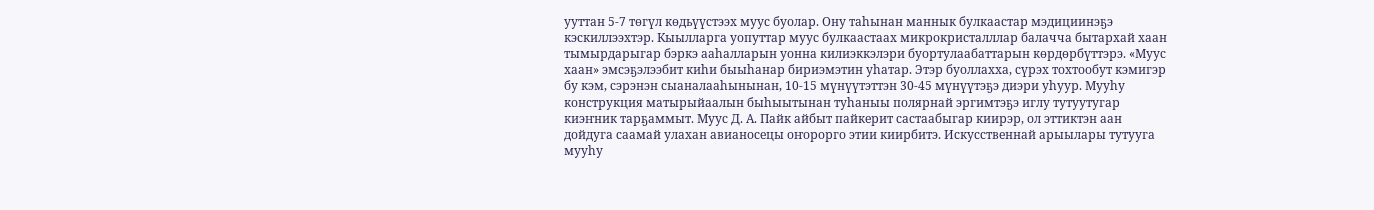ууттан 5-7 төгүл көдьүүстээх муус буолар. Ону таһынан маннык булкаастар мэдициинэҕэ кэскиллээхтэр. Кыылларга уопуттар муус булкаастаах микрокристалллар балачча бытархай хаан тымырдарыгар бэркэ ааһалларын уонна килиэккэлэри буортулаабаттарын көрдөрбүттэрэ. «Муус хаан» эмсэҕэлээбит киһи быыһанар бириэмэтин уһатар. Этэр буоллахха, сүрэх тохтообут кэмигэр бу кэм, сэрэнэн сыаналааһынынан, 10-15 мүнүүтэттэн 30-45 мүнүүтэҕэ диэри уһуур. Мууһу конструкция матырыйаалын быһыытынан туһаныы полярнай эргимтэҕэ иглу тутуутугар киэҥник тарҕаммыт. Муус Д. А. Пайк айбыт пайкерит састаабыгар киирэр, ол эттиктэн аан дойдуга саамай улахан авианосецы оҥорорго этии киирбитэ. Искусственнай арыылары тутууга мууһу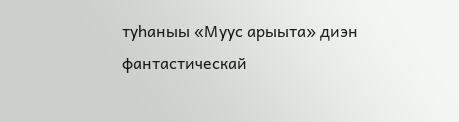туһаныы «Муус арыыта» диэн фантастическай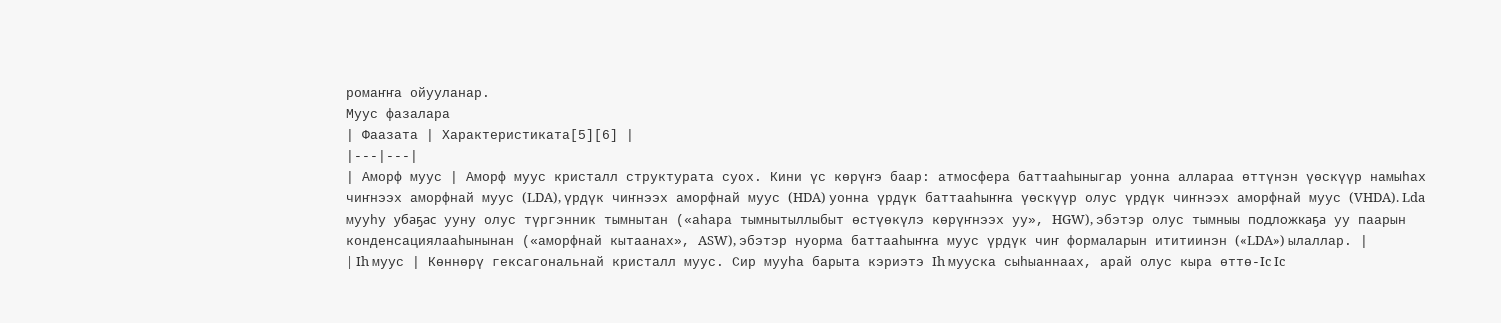ромаҥҥа ойууланар.
Муус фазалара
| Фаазата | Характеристиката[5][6] |
|---|---|
| Аморф муус | Аморф муус кристалл структурата суох. Кини үс көрүҥэ баар: атмосфера баттааһыныгар уонна аллараа өттүнэн үөскүүр намыһах чиҥнээх аморфнай муус (LDA), үрдүк чиҥнээх аморфнай муус (HDA) уонна үрдүк баттааһыҥҥа үөскүүр олус үрдүк чиҥнээх аморфнай муус (VHDA). Lda мууһу убаҕас ууну олус түргэнник тымнытан («аһара тымнытыллыбыт өстүөкүлэ көрүҥнээх уу», HGW), эбэтэр олус тымныы подложкаҕа уу паарын конденсациялааһынынан («аморфнай кытаанах», ASW), эбэтэр нуорма баттааһыҥҥа муус үрдүк чиҥ формаларын ититиинэн («LDA») ылаллар. |
| Ih муус | Көннөрү гексагональнай кристалл муус. Сир мууһа барыта кэриэтэ Ih мууска сыһыаннаах, арай олус кыра өттө-Ic Ic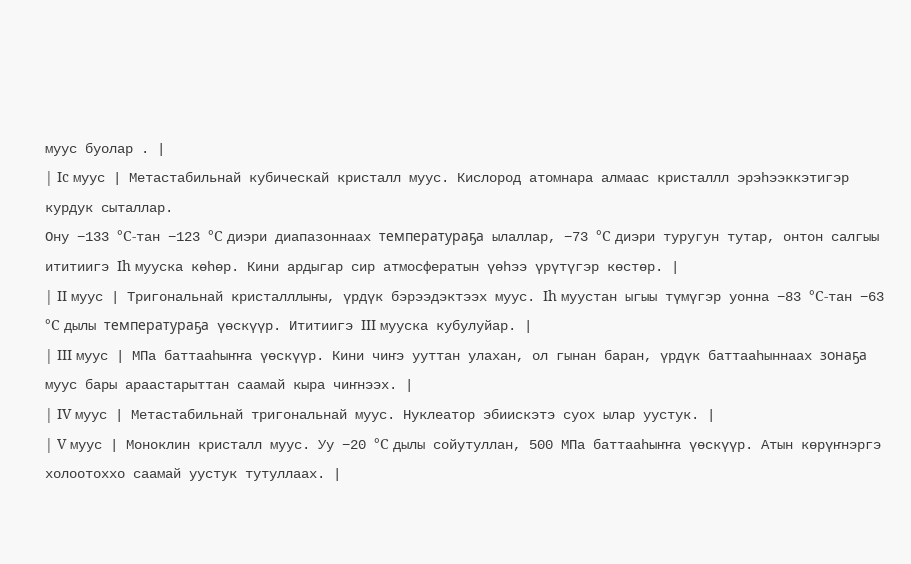муус буолар . |
| Ic муус | Метастабильнай кубическай кристалл муус. Кислород атомнара алмаас кристаллл эрэһээккэтигэр курдук сыталлар.
Ону −133 °C-тан −123 °C диэри диапазоннаах температураҕа ылаллар, −73 °C диэри туругун тутар, онтон салгыы ититиигэ Ih мууска көһөр. Кини ардыгар сир атмосфератын үөһээ үрүтүгэр көстөр. |
| II муус | Тригональнай кристалллыҥы, үрдүк бэрээдэктээх муус. Ih муустан ыгыы түмүгэр уонна −83 °C-тан −63 °C дылы температураҕа үөскүүр. Ититиигэ III мууска кубулуйар. |
| III муус | МПа баттааһыҥҥа үөскүүр. Кини чиҥэ ууттан улахан, ол гынан баран, үрдүк баттааһыннаах зонаҕа муус бары араастарыттан саамай кыра чиҥнээх. |
| IV муус | Метастабильнай тригональнай муус. Нуклеатор эбиискэтэ суох ылар уустук. |
| V муус | Моноклин кристалл муус. Уу −20 °C дылы сойутуллан, 500 МПа баттааһыҥҥа үөскүүр. Атын көрүҥнэргэ холоотоххо саамай уустук тутуллаах. |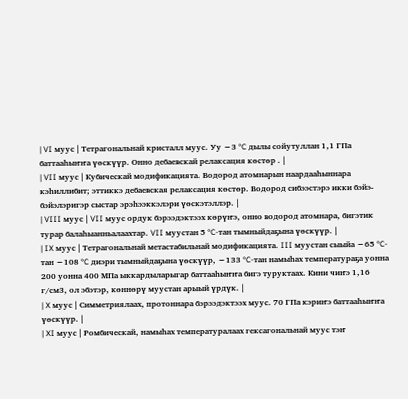| VI муус | Тетрагональнай кристалл муус. Уу −3 °C дылы сойутуллан 1,1 ГПа баттааһыҥҥа үөскүүр. Онно дебаевскай релаксация көстөр . |
| VII муус | Кубическай модификацията. Водород атомнарын наардааһыннара кэһиллибит; эттиккэ дебаевская релаксация көстөр. Водород сибээстэрэ икки бэйэ-бэйэлэригэр сыстар эрэһээккэлэри үөскэтэллэр. |
| VIII муус | VII муус ордук бэрээдэктээх көрүҥэ, онно водород атомнара, бигэтик турар балаһыанньалаахтар. VII муустан 5 °C-тан тымныйдаҕына үөскүүр. |
| IX муус | Тетрагональнай метастабильнай модификацията. III муустан сыыйа −65 °C-тан −108 °C диэри тымныйдаҕына үөскүүр, −133 °C-тан намыһах температураҕа уонна 200 уонна 400 МПа ыккардыларыгар баттааһыҥҥа бигэ туруктаах. Кини чиҥэ 1,16 г/см3, ол эбэтэр, көннөрү муустан арыый үрдүк. |
| X муус | Симметриялаах, протоннара бэрээдэктээх муус. 70 ГПа кэриҥэ баттааһыҥҥа үөскүүр. |
| XI муус | Ромбическай, намыһах температуралаах гексагональнай муус тэҥ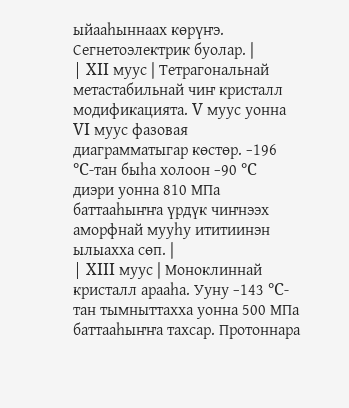ыйааһыннаах көрүҥэ. Сегнетоэлектрик буолар. |
| XII муус | Тетрагональнай метастабильнай чиҥ кристалл модификацията. V муус уонна VI муус фазовая диаграмматыгар көстөр. −196 °C-тан быһа холоон −90 °C диэри уонна 810 МПа баттааһыҥҥа үрдүк чиҥнээх аморфнай мууһу ититиинэн ылыахха сөп. |
| XIII муус | Моноклиннай кристалл арааһа. Ууну −143 °C-тан тымныттахха уонна 500 МПа баттааһыҥҥа тахсар. Протоннара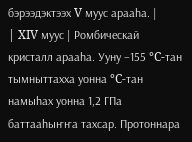бэрээдэктээх V муус арааһа. |
| XIV муус | Ромбическай кристалл арааһа. Ууну −155 °C-тан тымныттахха уонна °C-тан намыһах уонна 1,2 ГПа баттааһыҥҥа тахсар. Протоннара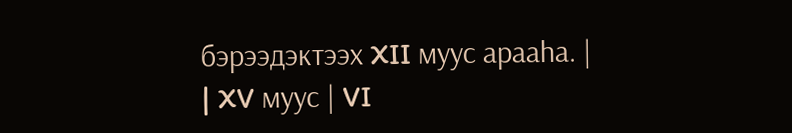бэрээдэктээх XII муус арааһа. |
| XV муус | VI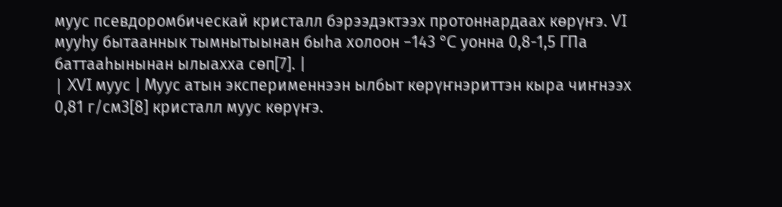муус псевдоромбическай кристалл бэрээдэктээх протоннардаах көрүҥэ. VI мууһу бытааннык тымнытыынан быһа холоон −143 °C уонна 0,8-1,5 ГПа баттааһынынан ылыахха сөп[7]. |
| XVI муус | Муус атын эксперименнээн ылбыт көрүҥнэриттэн кыра чиҥнээх 0,81 г/см3[8] кристалл муус көрүҥэ.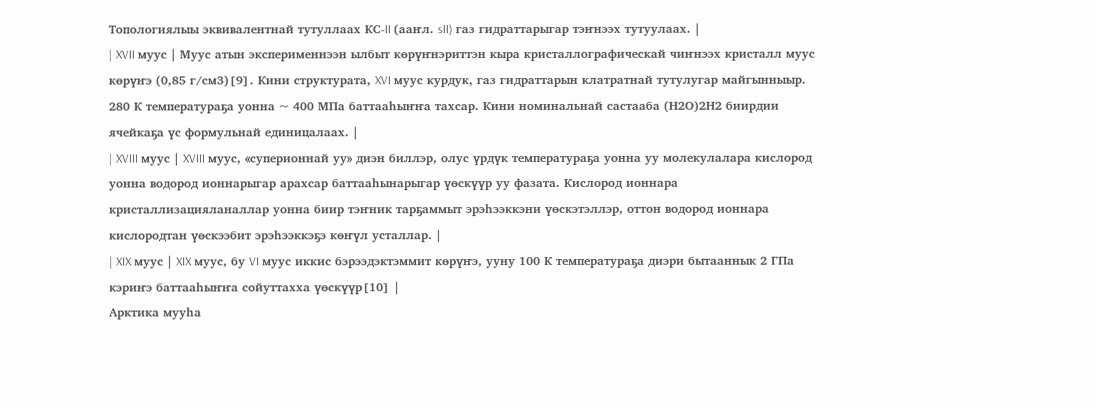Топологиялыы эквивалентнай тутуллаах КС-II (ааҥл. sII) газ гидраттарыгар тэҥнээх тутуулаах. |
| XVII муус | Муус атын эксперименнээн ылбыт көрүҥнэриттэн кыра кристаллографическай чиҥнээх кристалл муус көрүҥэ (0,85 г/см3)[9]. Кини структурата, XVI муус курдук, газ гидраттарын клатратнай тутулугар майгынныыр. 280 К температураҕа уонна ~ 400 МПа баттааһыҥҥа тахсар. Кини номинальнай састааба (Н2О)2Н2 биирдии ячейкаҕа үс формульнай единицалаах. |
| XVIII муус | XVIII муус, «суперионнай уу» диэн биллэр, олус үрдүк температураҕа уонна уу молекулалара кислород уонна водород ионнарыгар арахсар баттааһынарыгар үөскүүр уу фазата. Кислород ионнара кристаллизацияланаллар уонна биир тэҥник тарҕаммыт эрэһээккэни үөскэтэллэр, оттон водород ионнара кислородтан үөскээбит эрэһээккэҕэ көҥүл усталлар. |
| XIX муус | XIX муус, бу VI муус иккис бэрээдэктэммит көрүҥэ, ууну 100 К температураҕа диэри бытааннык 2 ГПа кэриҥэ баттааһыҥҥа сойуттахха үөскүүр[10] |
Арктика мууһа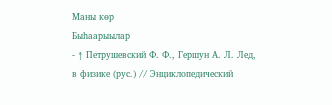Маны көр
Быһаарыылар
- ↑ Петрушевский Ф. Ф., Гершун А. Л. Лед, в физике (рус.) // Энциклопедический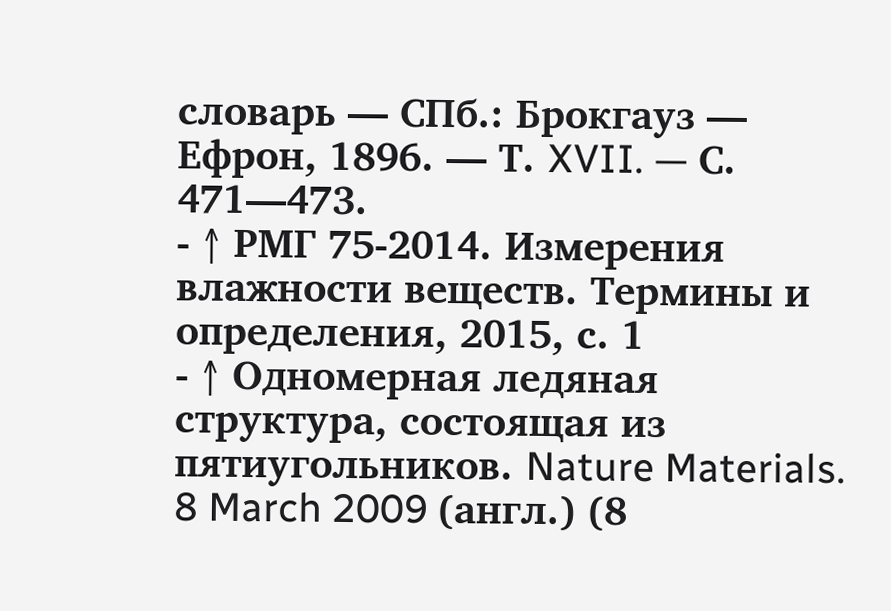словарь — СПб.: Брокгауз — Ефрон, 1896. — Т. XVII. — С. 471—473.
- ↑ РМГ 75-2014. Измерения влажности веществ. Термины и определения, 2015, с. 1
- ↑ Одномерная ледяная структура, состоящая из пятиугольников. Nature Materials. 8 March 2009 (англ.) (8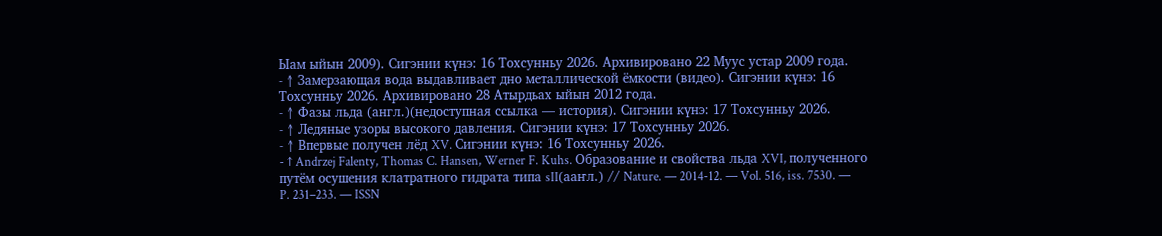Ыам ыйын 2009). Сигэнии күнэ: 16 Тохсунньу 2026. Архивировано 22 Муус устар 2009 года.
- ↑ Замерзающая вода выдавливает дно металлической ёмкости (видео). Сигэнии күнэ: 16 Тохсунньу 2026. Архивировано 28 Атырдьах ыйын 2012 года.
- ↑ Фазы льда (англ.)(недоступная ссылка — история). Сигэнии күнэ: 17 Тохсунньу 2026.
- ↑ Ледяные узоры высокого давления. Сигэнии күнэ: 17 Тохсунньу 2026.
- ↑ Впервые получен лёд XV. Сигэнии күнэ: 16 Тохсунньу 2026.
- ↑ Andrzej Falenty, Thomas C. Hansen, Werner F. Kuhs. Образование и свойства льда XVI, полученного путём осушения клатратного гидрата типа sII(ааҥл.) // Nature. — 2014-12. — Vol. 516, iss. 7530. — P. 231–233. — ISSN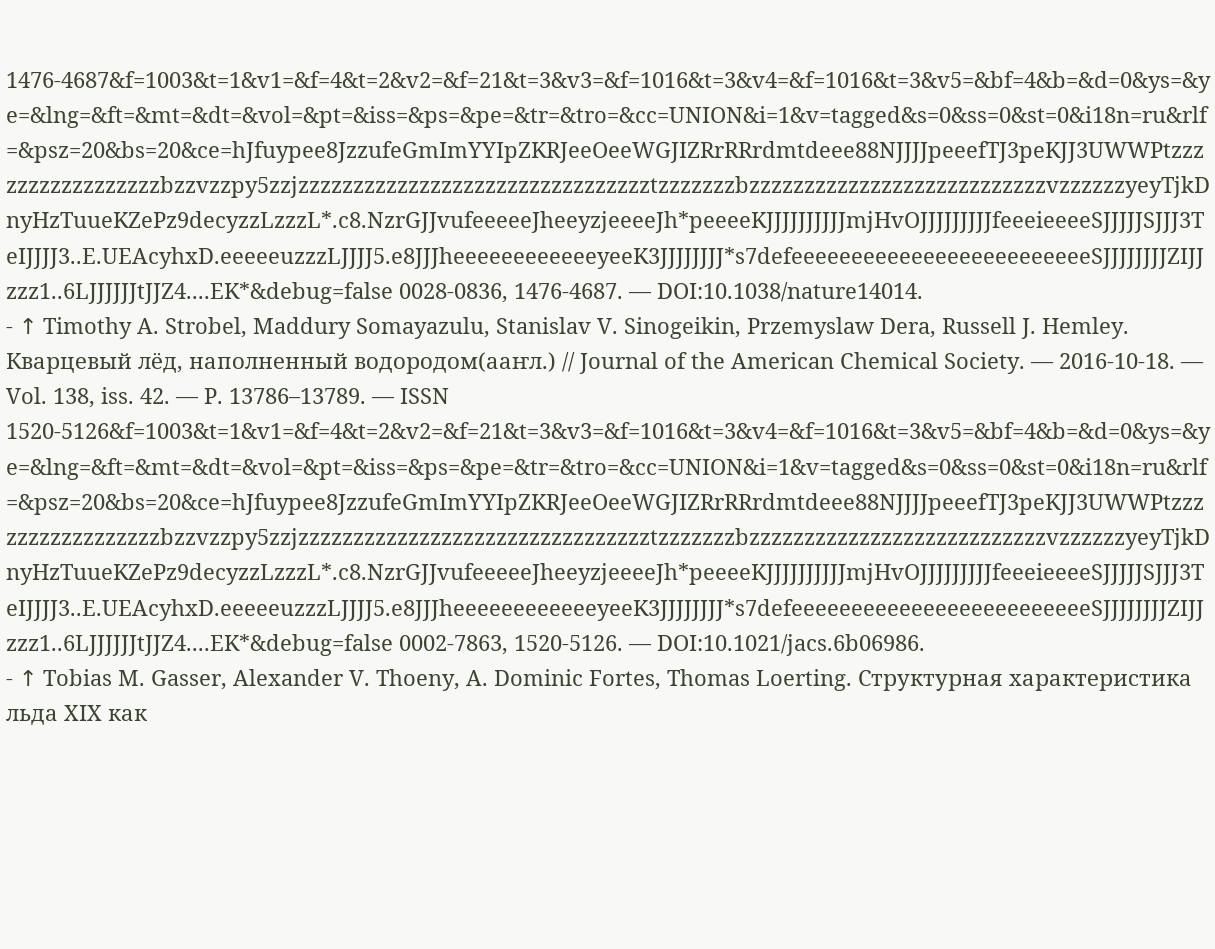1476-4687&f=1003&t=1&v1=&f=4&t=2&v2=&f=21&t=3&v3=&f=1016&t=3&v4=&f=1016&t=3&v5=&bf=4&b=&d=0&ys=&ye=&lng=&ft=&mt=&dt=&vol=&pt=&iss=&ps=&pe=&tr=&tro=&cc=UNION&i=1&v=tagged&s=0&ss=0&st=0&i18n=ru&rlf=&psz=20&bs=20&ce=hJfuypee8JzzufeGmImYYIpZKRJeeOeeWGJIZRrRRrdmtdeee88NJJJJpeeefTJ3peKJJ3UWWPtzzzzzzzzzzzzzzzzzbzzvzzpy5zzjzzzzzzzzzzzzzzzzzzzzzzzzzzzzzzzztzzzzzzzbzzzzzzzzzzzzzzzzzzzzzzzzzzzvzzzzzzyeyTjkDnyHzTuueKZePz9decyzzLzzzL*.c8.NzrGJJvufeeeeeJheeyzjeeeeJh*peeeeKJJJJJJJJJJmjHvOJJJJJJJJJfeeeieeeeSJJJJJSJJJ3TeIJJJJ3..E.UEAcyhxD.eeeeeuzzzLJJJJ5.e8JJJheeeeeeeeeeeeyeeK3JJJJJJJJ*s7defeeeeeeeeeeeeeeeeeeeeeeeeeSJJJJJJJJZIJJzzz1..6LJJJJJJtJJZ4....EK*&debug=false 0028-0836, 1476-4687. — DOI:10.1038/nature14014.
- ↑ Timothy A. Strobel, Maddury Somayazulu, Stanislav V. Sinogeikin, Przemyslaw Dera, Russell J. Hemley. Кварцевый лёд, наполненный водородом(ааҥл.) // Journal of the American Chemical Society. — 2016-10-18. — Vol. 138, iss. 42. — P. 13786–13789. — ISSN 1520-5126&f=1003&t=1&v1=&f=4&t=2&v2=&f=21&t=3&v3=&f=1016&t=3&v4=&f=1016&t=3&v5=&bf=4&b=&d=0&ys=&ye=&lng=&ft=&mt=&dt=&vol=&pt=&iss=&ps=&pe=&tr=&tro=&cc=UNION&i=1&v=tagged&s=0&ss=0&st=0&i18n=ru&rlf=&psz=20&bs=20&ce=hJfuypee8JzzufeGmImYYIpZKRJeeOeeWGJIZRrRRrdmtdeee88NJJJJpeeefTJ3peKJJ3UWWPtzzzzzzzzzzzzzzzzzbzzvzzpy5zzjzzzzzzzzzzzzzzzzzzzzzzzzzzzzzzzztzzzzzzzbzzzzzzzzzzzzzzzzzzzzzzzzzzzvzzzzzzyeyTjkDnyHzTuueKZePz9decyzzLzzzL*.c8.NzrGJJvufeeeeeJheeyzjeeeeJh*peeeeKJJJJJJJJJJmjHvOJJJJJJJJJfeeeieeeeSJJJJJSJJJ3TeIJJJJ3..E.UEAcyhxD.eeeeeuzzzLJJJJ5.e8JJJheeeeeeeeeeeeyeeK3JJJJJJJJ*s7defeeeeeeeeeeeeeeeeeeeeeeeeeSJJJJJJJJZIJJzzz1..6LJJJJJJtJJZ4....EK*&debug=false 0002-7863, 1520-5126. — DOI:10.1021/jacs.6b06986.
- ↑ Tobias M. Gasser, Alexander V. Thoeny, A. Dominic Fortes, Thomas Loerting. Структурная характеристика льда XIX как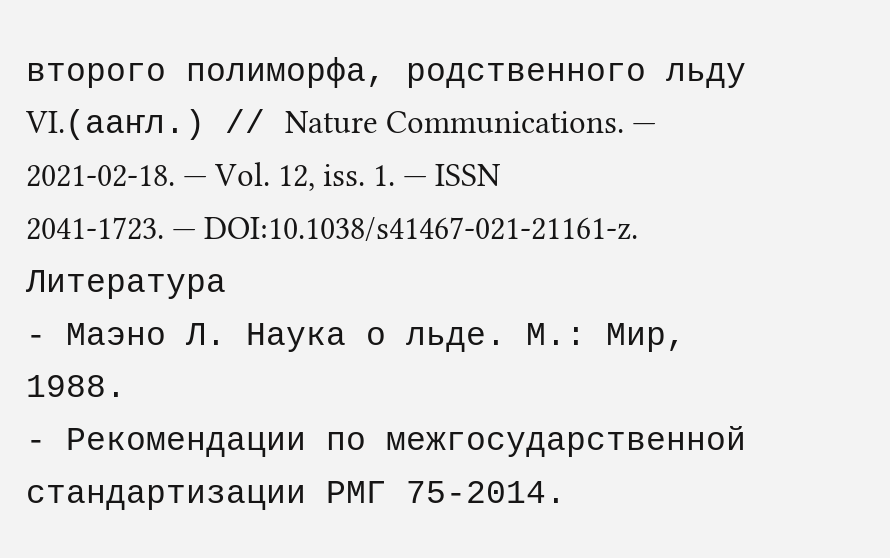второго полиморфа, родственного льду VI.(ааҥл.) // Nature Communications. — 2021-02-18. — Vol. 12, iss. 1. — ISSN 2041-1723. — DOI:10.1038/s41467-021-21161-z.
Литература
- Маэно Л. Наука о льде. М.: Мир, 1988.
- Рекомендации по межгосударственной стандартизации РМГ 75-2014.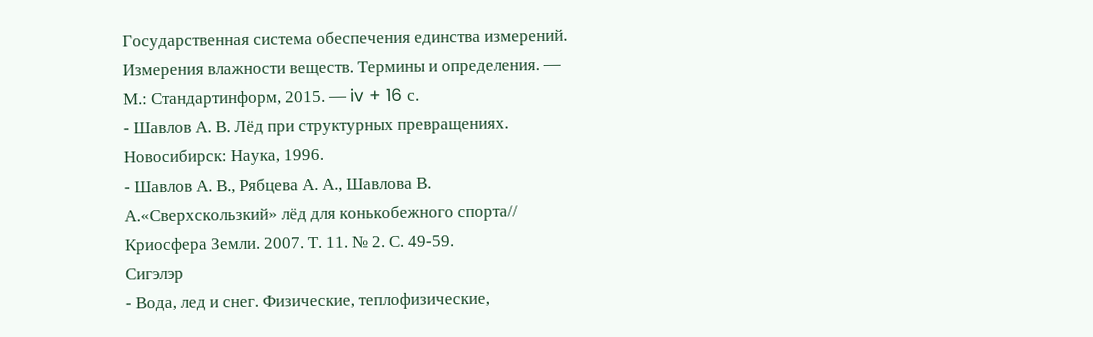Государственная система обеспечения единства измерений. Измерения влажности веществ. Термины и определения. — М.: Стандартинформ, 2015. — iv + 16 с.
- Шавлов А. В. Лёд при структурных превращениях. Новосибирск: Наука, 1996.
- Шавлов А. В., Рябцева А. А., Шавлова В. А.«Сверхскользкий» лёд для конькобежного спорта// Криосфера Земли. 2007. Т. 11. № 2. С. 49-59.
Сигэлэр
- Вода, лед и снег. Физические, теплофизические,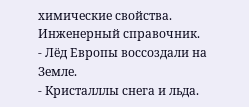химические свойства. Инженерный справочник.
- Лёд Европы воссоздали на Земле.
- Кристалллы снега и льда.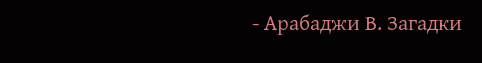- Арабаджи В. Загадки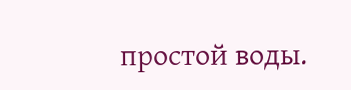простой воды.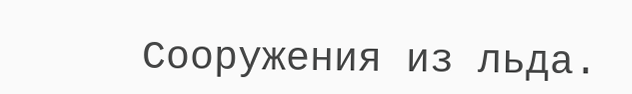Сооружения из льда.